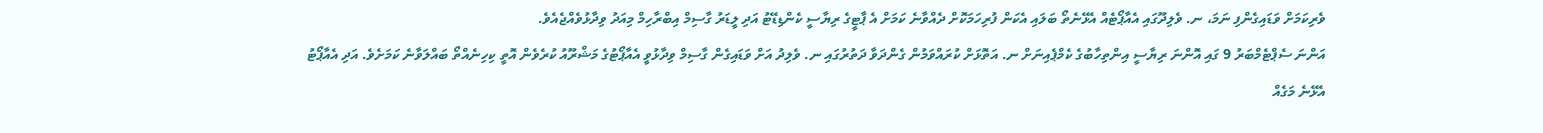ވެރިކަމަށް ވަޑައިގެންފި ނަމަ، ނ. ވެލިދޫގައި އެއާޕޯޓެއް އެޅޭނެތޯ ބަލައި އެކަން ފުރިހަމަކޮށް ދެއްވާނެ ކަމަށް އެ ޕާޓީގެ ރިޔާސީ ކެންޑިޑޭޓު އަދި ލީޑަރު ގާސިމް އިބްރާހިމް މިއަދު ވިދާޅުވެއްޖެއެވެ.
އަންނަ ސެޕްޓެމްބަރު 9 ގައި އޮންނަ ރިޔާސީ އިންތިހާބުގެ ކެމްޕެއިނަށް ނ. އަތޮޅަށް ކުރައްވަމުން ގެންދަވާ ދަތުރުގައި ނ. ވެލިދު އަށް ވަޑައިގެން ގާސިމް ވިދާޅުވީ އެއާޕޯޓުގެ މަޝްރޫއު ކުރެވެން އޮތީ ކިހިނެއްތޯ ބައްލަވާނެ ކަމަށެވެ. އަދި އެއާޕޯޓު އެޅޭނެ މަގެއް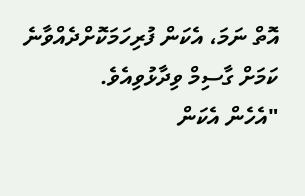އޮތް ނަމަ، އެކަން ފުރިހަމަކޮށްދެއްވާނެ ކަމަށް ގާސިމް ވިދާޅުވިއެވެ.
"އެހެން އެކަން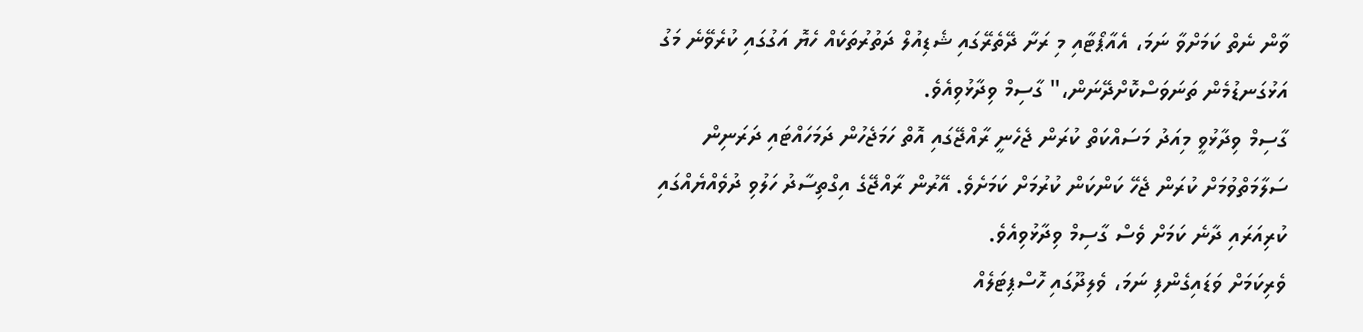ވާން ނެތް ކަމަށްވާ ނަމަ، އެއާޕޯޓާއި މި ރަށާ ދޭތެރޭގައި ޝެޑިއުލް ދަތުރުތަކެއް ހެޔޮ އަގުގައި ކުރެވޭނެ މަގު އަޅުގަނޑުމެން ތަނަވަސްކޮށްދޭނަން،" ގާސިމް ވިދާޅުވިއެވެ.
ގާސިމް ވިދާޅުވީ މިއަދު މަސައްކަތް ކުރަން ޖެހެނީ ރާއްޖޭގައި އޮތް ހަމަޖެހުން ދަމަހައްޓައި ދަރަނިން ސަލާމަތްވުމަށް ކުރަން ޖެހޭ ކަންކަން ކުރުމަށް ކަމަށެވެ. އޭރުން ރާއްޖޭގެ އިގްތިސާދު ހަލުވި ދުވެއްޔެއްގައި ކުރިއަރައި ދާނެ ކަމަށް ވެސް ގާސިމް ވިދާޅުވިއެވެ.
ވެރިކަމަށް ވަޑައިގެންފި ނަމަ، ވެލިދޫގައި ހޮސްޕިޓަލެއް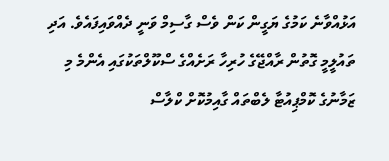އަޅުއްވާނެ ކަމުގެ ޔަގީން ކަން ވެސް ގާސިމް ވަނީ ދެއްވައިފައެވެ. އަދި ތައުލީމީ ގޮތުން ރާއްޖޭގެ ހުރިހާ ރަށެއްގެ ސްކޫލްތަކުގައި އެންމެ މި ޒަމާނުގެ ކޮމްޕިއުޓާ ލެބްތައް ގާއިމުކޮށް ކްލާސް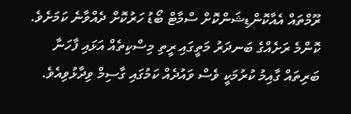ރޫމްތައް އެއާކޮންޑިޝަންކޮށް ސްމާޓް ބޯޑު ހަރުކޮށް ދެއްވާނެ ކަމަށެވެ.
ކޮންމެ ރަށެއްގެ ބަނދަރު މަތީގައި ރީތި މިސްކިތެއް އަޅައި ފާހަނާ ބަރިތައް ގާއިމު ކުރުމަކީ ވެސް ވައުދެއް ކަމުގައި ގާސިމް ވިދާޅުވިއެވެ.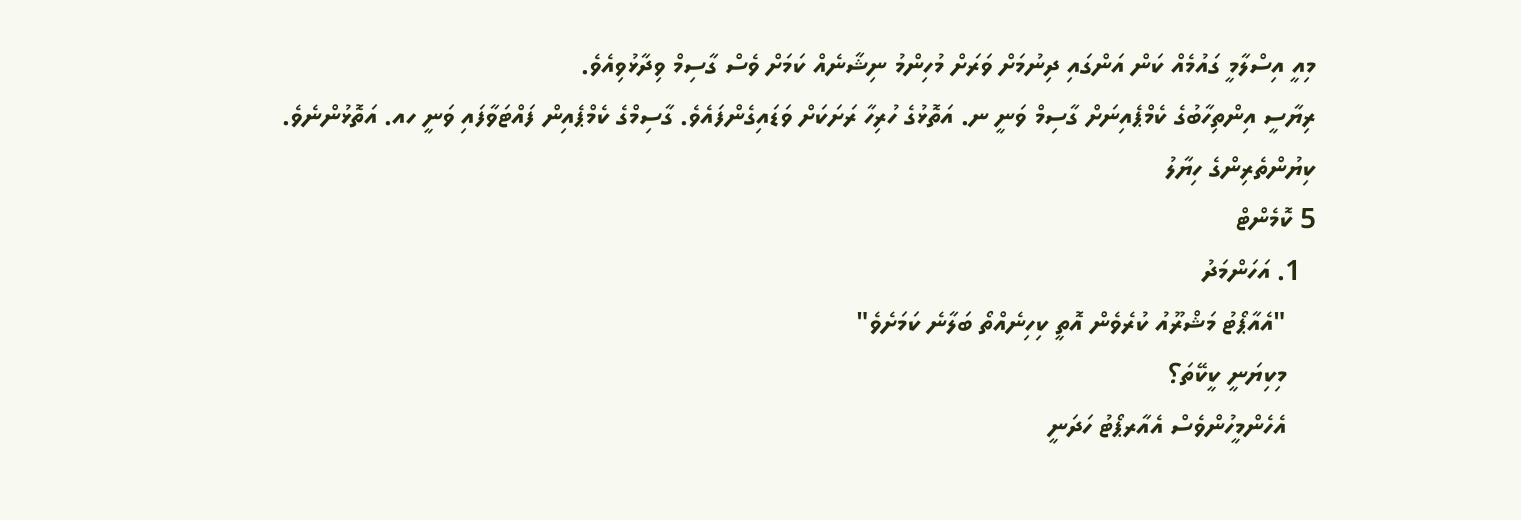މިއީ އިސްލާމީ ގައުމެއް ކަން އަންގައި ދިނުމަށް ވަރަށް މުހިންމު ނިޝާނެއް ކަމަށް ވެސް ގާސިމް ވިދާޅުވިއެވެ.
ރިޔާސީ އިންތިހާބުގެ ކެމްޕެއިނަށް ގާސިމް ވަނީ ނ. އަތޮޅުގެ ހުރިހާ ރަށަކަށް ވަޑައިގެންފައެވެ. ގާސިމްގެ ކެމްޕެއިން ފައްޓަވާފައި ވަނީ ހއ. އަތޮޅުންނެވެ.
ކިޔުންތެރިންގެ ހިޔާލު
5 ކޮމެންޓް
  1. އަހަންމަދު
    "އެއާޕޯޓު މަޝްރޫއު ކުރެވެން އޮތީ ކިހިނެއްތޯ ބަލާނެ ކަމަށެވެ"
    މިކިޔަނީ ކީކޭތަ؟
    އެހެންމީހުންވެސް އެއާރޕޯޓު ހަދަނީ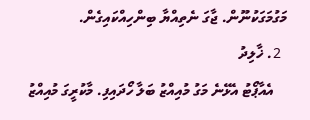މަގުމަގަކުނޫން. ޖާގަ ނެތިއްޔާ ބިންހިއްކައިގެން.
  2. ޚާލިދު
    އެއާޕޯޓު އެޅޭނެ މަގު މުއިއްޒު ބަލާ ހޯދައިފި. މާކުރީގަ މުއިއްޒު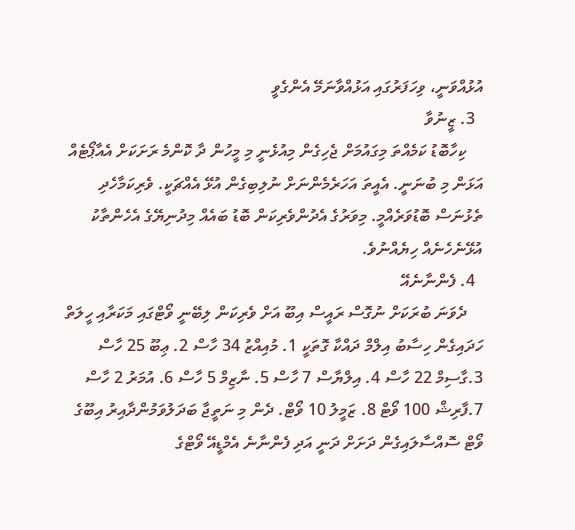އުޅުއްވަނީ، ވިހަފަރުގައި އަޅުއްވާނަމޭ އެންގެވީ
  3. ޒީނުވާ
    ކިހާބޮޑު ކަމެއްތަ މިގައުމަށް ޖެހިގެން މިއުޅެނީ މި މީހުން ދާ ކޮންމެ ރަށަކަށް އެއާޕޯޓެއް އަޅަން މި ބުނަނީ. އެއީތަ އަހަރެމެންނަށް ނުލިބިގެން އުޅޭ އެއްޗަކީ. ވެރިކަމާހެދި ތެޅުނަސް ބޮޑުވަރެއްމީ. މިވަރުގެ އެދުންވެރިކަން ބޮޑު ބައެއް މިދުނިޔޭގެ އެހެންތާކު އުޅޭނެހެނެއް ހިޔެއްނުވެ.
  4. ފެންނާނެއޭ
    ދެވަނަ ބުރަކަށް ނުގޮސް ރައީސް އިބޫ އަށް ވެރިކަން ލިބޭނީ ވޯޓްގައި މަކަރާއި ހީލަތް ހަދައިގެން ހިސާބު އިލްމް ދައްކާ ގޮތަކީ 1. މުއިއްޒު 34 ހާސް 2. ޢިބޫ 25 ހާސް 3.ގާސިމް 22 ހާސް 4. އިލްޔާސް 7 ހާސް 5. ނާޒިމް 5 ހާސް 6. އުމަރު 2 ހާސް 7.ފާރިޝް 100 ވޯޓް 8. ޒަމީލު 10 ވޯޓް. ދެން މި ނަތީޖާ ބަދަލުވަމުންދާއިރު އިބޫގެ ވޯޓް ސޮއްސާލައިގެން ދަށަށް ދަނީ އަދި ފެންނާނެ އެމްޑީއޭ ވޯޓްގެ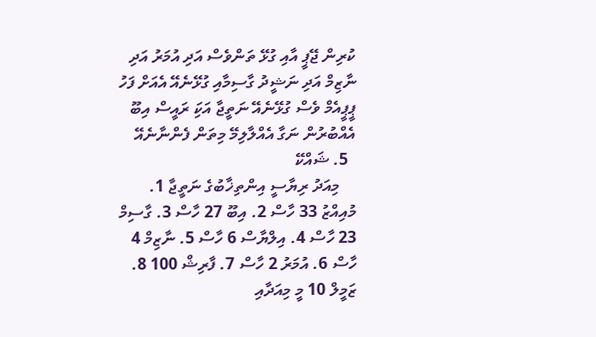ކުރިން ޖޭޕީ އާއި ގުޅޭ ތަންވެސް އަދި އުމަރު އަދި ނާޒިމް އަދި ނަޝީދު ގާސިމާއި ގުޅޭނެއޭ އެއަށް ފަހު ޕީޕީއެމް ވެސް ގުޅޭނެއޭ ނަތީޖާ އަކަި ރައީސް އިބޫ އެއްބުރުން ނަގާ އެއްލާލިމޭ މިތަން ފެންނާނެއޭ
  5. ޝައްކޭ
    މިއަދު ރިޔާސީ އިންތިޚާބުގެ ނަތީޖާ 1. މުއިއްޒު 33 ހާސް 2. އިބޫ 27 ހާސް 3. ގާސިމް 23 ހާސް 4. އިލްޔާސް 6 ހާސް 5. ނާޒިމް 4 ހާސް 6. އުމަރު 2 ހާސް 7. ފާރިޝް 100 8. ޒަމީލް 10 މީ މިއަދާއި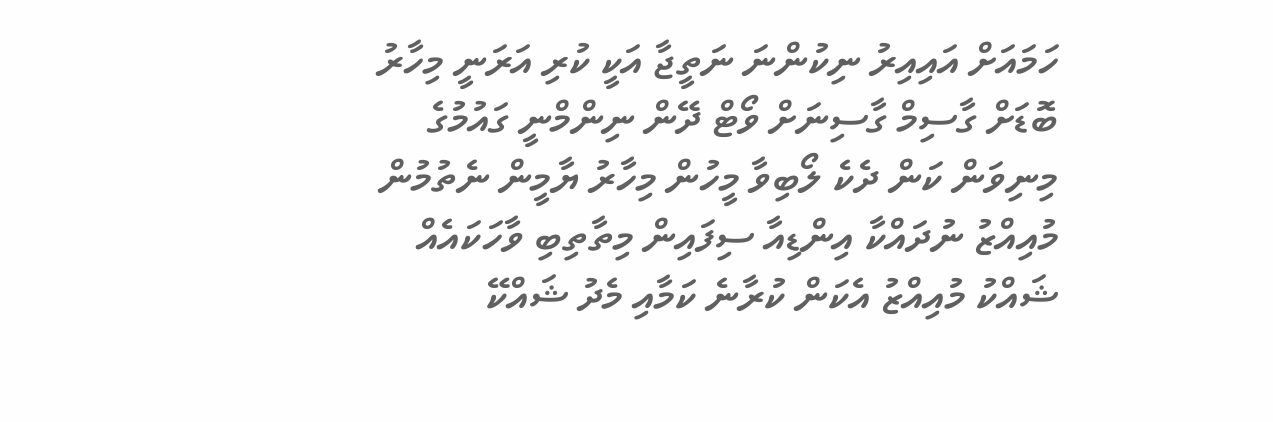ހަމައަށް އައިއިރު ނިކުންނަ ނަތީޖާ އަކީ ކުރި އަރަނީ މިހާރު ބޮޑަށް ގާސިމް ގާސިނަށް ވޯޓް ދޭން ނިންމްނީ ގައުމުގެ މިނިވަން ކަން ދެކެ ލޯބިވާ މީހުން މިހާރު ޔާމީން ނެތުމުން މުއިއްޒު ނުދައްކާ އިންޑިއާ ސިފައިން މިތާތިބި ވާހަކައެއް ޝައްކު މުއިއްޒު އެކަން ކުރާނެ ކަމާއި މެދު ޝައްކޭ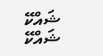ޝައްކޭ ޝައްކޭ